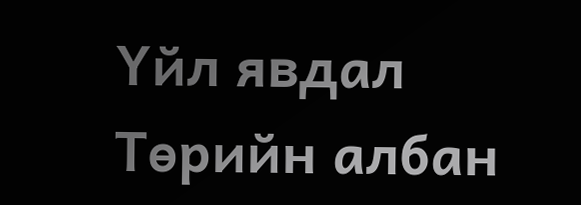Үйл явдал
Төрийн албан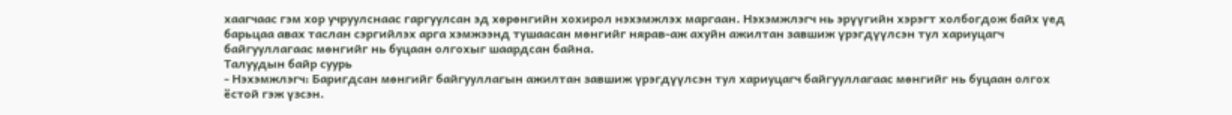хаагчаас гэм хор учруулснаас гаргуулсан эд хөрөнгийн хохирол нэхэмжлэх маргаан. Нэхэмжлэгч нь эрүүгийн хэрэгт холбогдож байх үед барьцаа авах таслан сэргийлэх арга хэмжээнд тушаасан мөнгийг нярав-аж ахуйн ажилтан завшиж үрэгдүүлсэн тул хариуцагч байгууллагаас мөнгийг нь буцаан олгохыг шаардсан байна.
Талуудын байр суурь
- Нэхэмжлэгч: Баригдсан мөнгийг байгууллагын ажилтан завшиж үрэгдүүлсэн тул хариуцагч байгууллагаас мөнгийг нь буцаан олгох ёстой гэж үзсэн.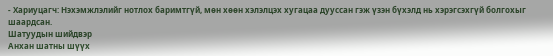- Хариуцагч: Нэхэмжлэлийг нотлох баримтгүй, мөн хөөн хэлэлцэх хугацаа дууссан гэж үзэн бүхэлд нь хэрэгсэхгүй болгохыг шаардсан.
Шатуудын шийдвэр
Анхан шатны шүүх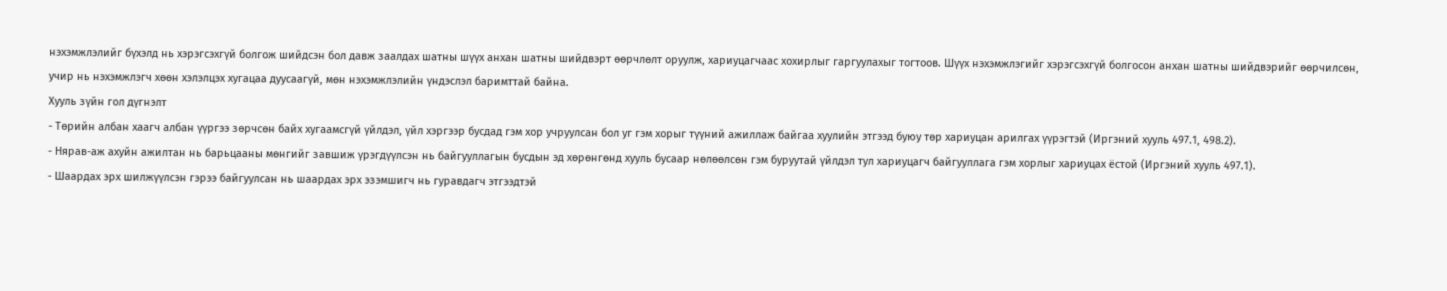нэхэмжлэлийг бүхэлд нь хэрэгсэхгүй болгож шийдсэн бол давж заалдах шатны шүүх анхан шатны шийдвэрт өөрчлөлт оруулж, хариуцагчаас хохирлыг гаргуулахыг тогтоов. Шүүх нэхэмжлэгийг хэрэгсэхгүй болгосон анхан шатны шийдвэрийг өөрчилсөн, учир нь нэхэмжлэгч хөөн хэлэлцэх хугацаа дуусаагүй, мөн нэхэмжлэлийн үндэслэл баримттай байна.
Хууль зүйн гол дүгнэлт
- Төрийн албан хаагч албан үүргээ зөрчсөн байх хугаамсгүй үйлдэл, үйл хэргээр бусдад гэм хор учруулсан бол уг гэм хорыг түүний ажиллаж байгаа хуулийн этгээд буюу төр хариуцан арилгах үүрэгтэй (Иргэний хууль 497.1, 498.2).
- Нярав-аж ахуйн ажилтан нь барьцааны мөнгийг завшиж үрэгдүүлсэн нь байгууллагын бусдын эд хөрөнгөнд хууль бусаар нөлөөлсөн гэм буруутай үйлдэл тул хариуцагч байгууллага гэм хорлыг хариуцах ёстой (Иргэний хууль 497.1).
- Шаардах эрх шилжүүлсэн гэрээ байгуулсан нь шаардах эрх эзэмшигч нь гуравдагч этгээдтэй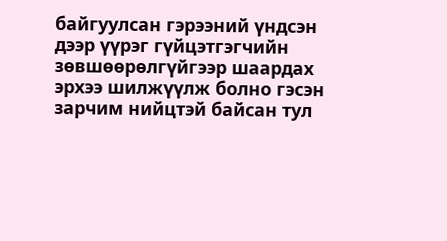байгуулсан гэрээний үндсэн дээр үүрэг гүйцэтгэгчийн зөвшөөрөлгүйгээр шаардах эрхээ шилжүүлж болно гэсэн зарчим нийцтэй байсан тул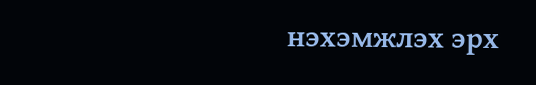нэхэмжлэх эрх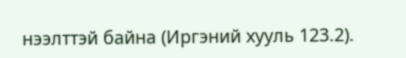нээлттэй байна (Иргэний хууль 123.2).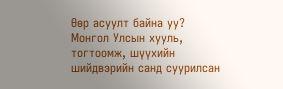Өөр асуулт байна уу?
Монгол Улсын хууль, тогтоомж, шүүхийн шийдвэрийн санд суурилсан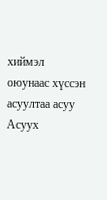хиймэл оюунаас хүссэн асуултаа асуу
Асуух